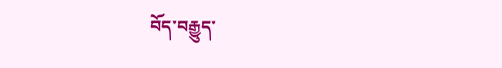བོད་བརྒྱུད་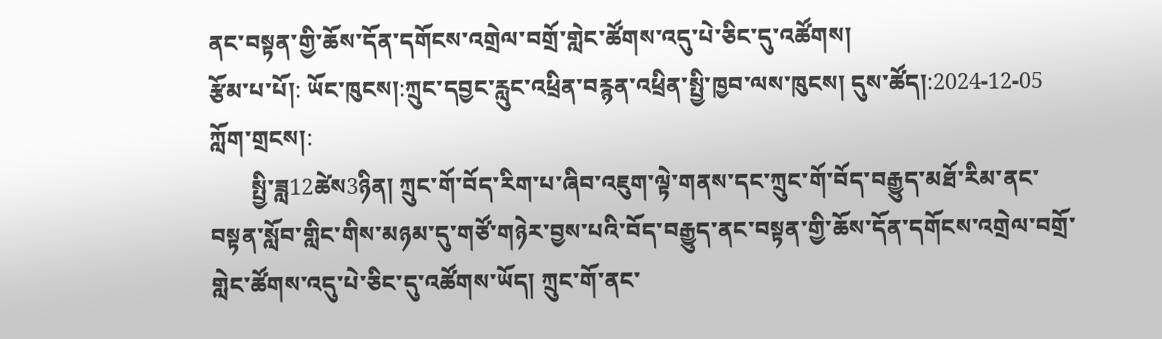ནང་བསྟན་གྱི་ཆོས་དོན་དགོངས་འགྲེལ་བགྲོ་གླེང་ཚོགས་འདུ་པེ་ཅིང་དུ་འཚོགས།
རྩོམ་པ་པོ།: ཡོང་ཁུངས།:ཀྲུང་དབྱང་རླུང་འཕྲིན་བརྙན་འཕྲིན་སྤྱི་ཁྱབ་ལས་ཁུངས། དུས་ཚོད།:2024-12-05 ཀློག་གྲངས།:
       སྤྱི་ཟླ12ཚེས3ཉིན། ཀྲུང་གོ་བོད་རིག་པ་ཞིབ་འཇུག་ལྟེ་གནས་དང་ཀྲུང་གོ་བོད་བརྒྱུད་མཐོ་རིམ་ནང་བསྟན་སློབ་གླིང་གིས་མཉམ་དུ་གཙོ་གཉེར་བྱས་པའི་བོད་བརྒྱུད་ནང་བསྟན་གྱི་ཆོས་དོན་དགོངས་འགྲེལ་བགྲོ་གླེང་ཚོགས་འདུ་པེ་ཅིང་དུ་འཚོགས་ཡོད། ཀྲུང་གོ་ནང་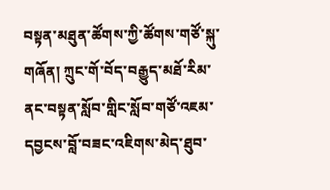བསྟན་མཐུན་ཚོགས་ཀྱི་ཚོགས་གཙོ་སྐུ་གཞོན། ཀྲུང་གོ་བོད་བརྒྱུད་མཐོ་རིམ་ནང་བསྟན་སློབ་གླིང་སློབ་གཙོ་འཇམ་དབྱངས་བློ་བཟང་འཇིགས་མེད་ཐུབ་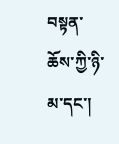བསྟན་ཆོས་ཀྱི་ཉི་མ་དང་།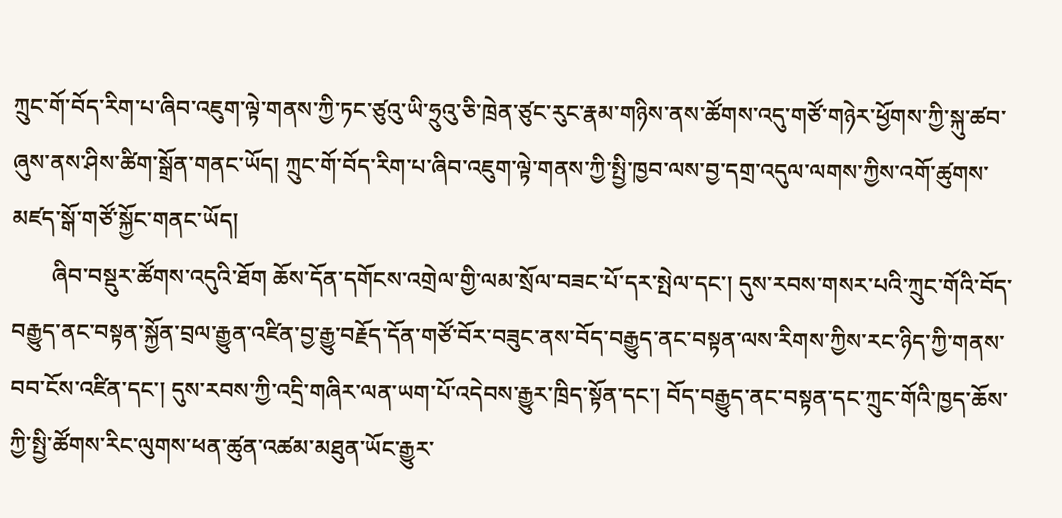ཀྲུང་གོ་བོད་རིག་པ་ཞིབ་འཇུག་ལྟེ་གནས་ཀྱི་ཏང་ཙུའུ་ཡི་ཧྲུའུ་ཅི་ཁྲེན་ཙུང་རུང་རྣམ་གཉིས་ནས་ཚོགས་འདུ་གཙོ་གཉེར་ཕྱོགས་ཀྱི་སྐུ་ཚབ་ཞུས་ནས་ཤིས་ཚིག་སྒྲོན་གནང་ཡོད། ཀྲུང་གོ་བོད་རིག་པ་ཞིབ་འཇུག་ལྟེ་གནས་ཀྱི་སྤྱི་ཁྱབ་ལས་བྱ་དགྲ་འདུལ་ལགས་ཀྱིས་འགོ་ཚུགས་མཛད་སྒོ་གཙོ་སྐྱོང་གནང་ཡོད།
       ཞིབ་བསྡུར་ཚོགས་འདུའི་ཐོག ཆོས་དོན་དགོངས་འགྲེལ་གྱི་ལམ་སྲོལ་བཟང་པོ་དར་སྤེལ་དང་། དུས་རབས་གསར་པའི་ཀྲུང་གོའི་བོད་བརྒྱུད་ནང་བསྟན་སྐྱོན་བྲལ་རྒྱུན་འཛིན་བྱ་རྒྱུ་བརྗོད་དོན་གཙོ་བོར་བཟུང་ནས་བོད་བརྒྱུད་ནང་བསྟན་ལས་རིགས་ཀྱིས་རང་ཉིད་ཀྱི་གནས་བབ་ངོས་འཛིན་དང་། དུས་རབས་ཀྱི་འདྲི་གཞིར་ལན་ཡག་པོ་འདེབས་རྒྱུར་ཁྲིད་སྟོན་དང་། བོད་བརྒྱུད་ནང་བསྟན་དང་ཀྲུང་གོའི་ཁྱད་ཆོས་ཀྱི་སྤྱི་ཚོགས་རིང་ལུགས་ཕན་ཚུན་འཚམ་མཐུན་ཡོང་རྒྱུར་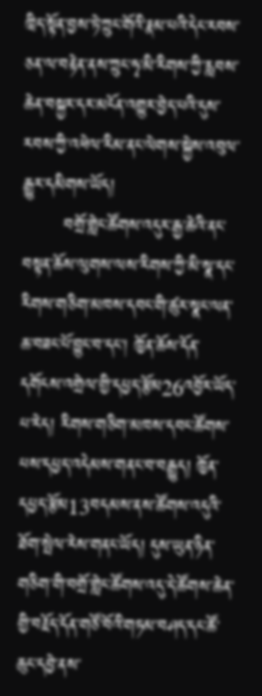ཁྲིད་སྟོན་བྱས་ཏེ་ཀྲུང་གོའི་རྣམ་པའི་དེང་རབས་ཅན་ལ་བརྟེན་ནས་ཀྲུང་ཧྭ་མི་རིགས་ཀྱི་རླབས་ཆེན་བསྐྱར་དར་མངོན་འགྱུར་བྱེད་པའི་དུས་རབས་ཀྱི་འཕེལ་རིམ་ནང་ལེགས་སྐྱེས་འབུལ་རྒྱུར་དམིགས་ཡོད།
       བགྲོ་གླེང་ཚོགས་འདུར་རྒྱ་ཆེའི་ནང་བསྟན་ཆོས་ལུགས་ལས་རིགས་ཀྱི་མི་སྣ་དང་རིགས་གཅིག་མཁས་དབང་གི་ཚུར་སྣང་ལན་ཆ་བཟང་པོ་བྱུང་བ་དང་། ཁྱོན་ཆོས་དོན་དགོངས་འགྲེལ་གྱི་དཔྱད་རྩོམ26འབྱོར་ཡོད་པ་རེད། རིགས་གཅིག་མཁས་དབང་ཚོགས་པས་དཔྱད་འདེམས་གནང་བ་བརྒྱུད། ཁྱོན་དཔྱད་རྩོམ13བདམས་ནས་ཚོགས་འདུའི་ཐོག་སྤེལ་རེས་གནང་ཡོད། དུས་ཡུན་ཉིན་གཅིག་གི་བགྲོ་གླེང་ཚོགས་འདུ་དེ་ཚོགས་ཆེན་གྱི་བརྗོད་དོན་གཙོ་བོའི་གཏམ་བཤད་དང་ཚོ་ཆུང་དབྱེ་ནས་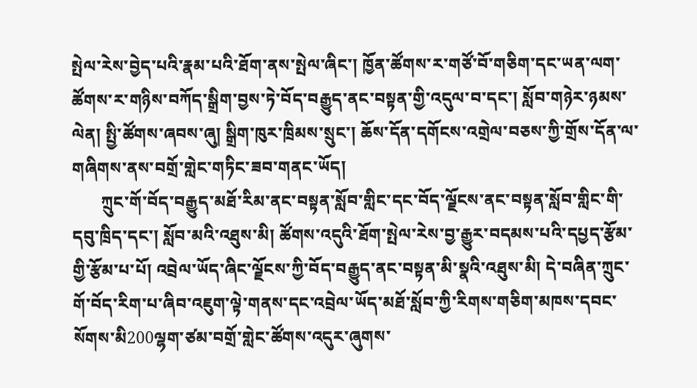སྤེལ་རེས་བྱེད་པའི་རྣམ་པའི་ཐོག་ནས་སྤེལ་ཞིང་། ཁྱོན་ཚོགས་ར་གཙོ་བོ་གཅིག་དང་ཡན་ལག་ཚོགས་ར་གཉིས་བཀོད་སྒྲིག་བྱས་ཏེ་བོད་བརྒྱུད་ནང་བསྟན་གྱི་འདུལ་བ་དང་། སློབ་གཉེར་ཉམས་ལེན། སྤྱི་ཚོགས་ཞབས་ཞུ། སྒྲིག་ཁུར་ཁྲིམས་སྲུང་། ཆོས་དོན་དགོངས་འགྲེལ་བཅས་ཀྱི་གྲོས་དོན་ལ་གཞིགས་ནས་བགྲོ་གླེང་གཏིང་ཟབ་གནང་ཡོད།
       ཀྲུང་གོ་བོད་བརྒྱུད་མཐོ་རིམ་ནང་བསྟན་སློབ་གླིང་དང་བོད་ལྗོངས་ནང་བསྟན་སློབ་གླིང་གི་དབུ་ཁྲིད་དང་། སློབ་མའི་འཐུས་མི། ཚོགས་འདུའི་ཐོག་སྤེལ་རེས་བྱ་རྒྱུར་བདམས་པའི་དཔྱད་རྩོམ་གྱི་རྩོམ་པ་པོ། འབྲེལ་ཡོད་ཞིང་ལྗོངས་ཀྱི་བོད་བརྒྱུད་ནང་བསྟན་མི་སྣའི་འཐུས་མི། དེ་བཞིན་ཀྲུང་གོ་བོད་རིག་པ་ཞིབ་འཇུག་ལྟེ་གནས་དང་འབྲེལ་ཡོད་མཐོ་སློབ་ཀྱི་རིགས་གཅིག་མཁས་དབང་སོགས་མི200ལྷག་ཙམ་བགྲོ་གླེང་ཚོགས་འདུར་ཞུགས་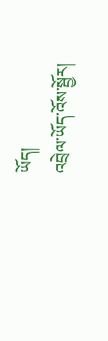ཡོད།
འབྲེལ་ཡོད་འོས་སྦྱོར།